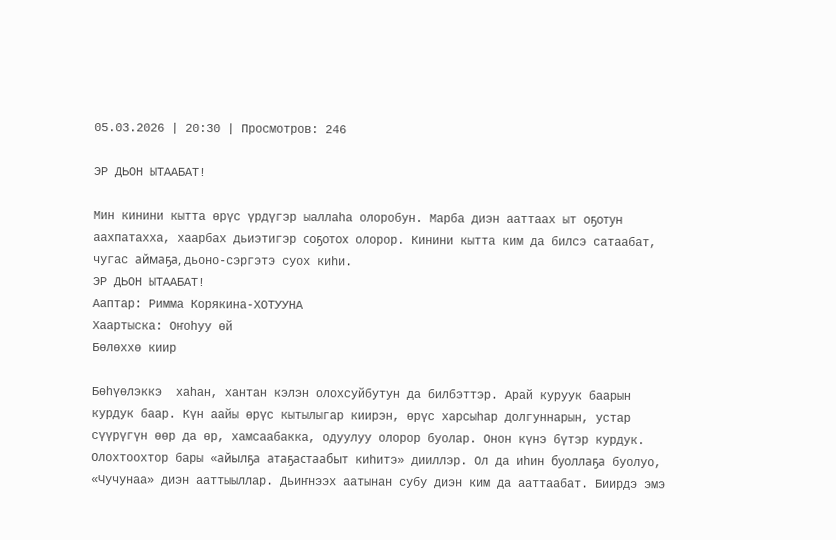05.03.2026 | 20:30 | Просмотров: 246

ЭР ДЬОН ЫТААБАТ!

Мин кинини кытта өрүс үрдүгэр ыаллаһа олоробун. Марба диэн ааттаах ыт оҕотун аахпатахха, хаарбах дьиэтигэр соҕотох олорор. Кинини кытта ким да билсэ сатаабат, чугас аймаҕа, дьоно-сэргэтэ суох киһи.
ЭР ДЬОН ЫТААБАТ!
Ааптар: Римма Корякина-ХОТУУНА
Хаартыска: Оҥоһуу өй
Бөлөххө киир

Бөһүөлэккэ  хаһан, хантан кэлэн олохсуйбутун да билбэттэр. Арай куруук баарын курдук баар. Күн аайы өрүс кытылыгар киирэн, өрүс харсыһар долгуннарын, устар сүүрүгүн өөр да өр, хамсаабакка, одуулуу олорор буолар. Онон күнэ бүтэр курдук. Олохтоохтор бары «айылҕа атаҕастаабыт киһитэ» дииллэр. Ол да иһин буоллаҕа буолуо, «Чучунаа» диэн ааттыыллар. Дьиҥнээх аатынан субу диэн ким да ааттаабат. Биирдэ эмэ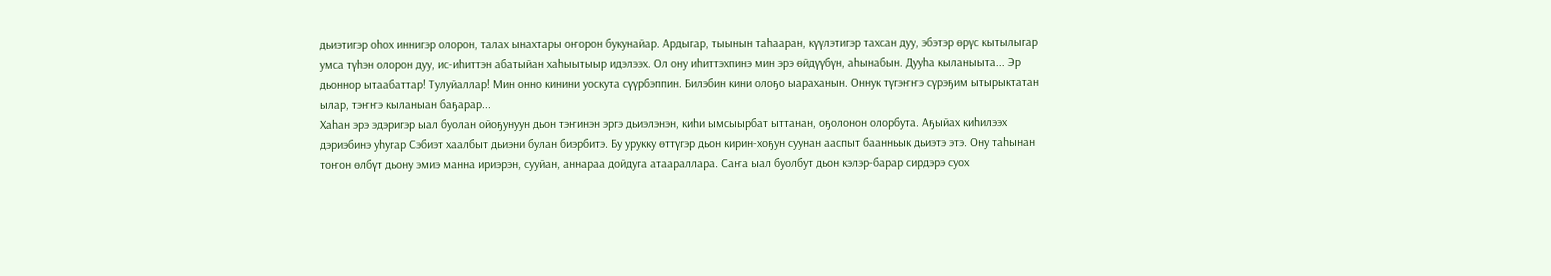дьиэтигэр оһох иннигэр олорон, талах ынахтары оҥорон букунайар. Ардыгар, тыынын таһааран, күүлэтигэр тахсан дуу, эбэтэр өрүс кытылыгар умса түһэн олорон дуу, ис-иһиттэн абатыйан хаһыытыыр идэлээх. Ол ону иһиттэхпинэ мин эрэ өйдүүбүн, аһынабын. Дууһа кыланыыта... Эр дьоннор ытаабаттар! Тулуйаллар! Мин онно кинини уоскута сүүрбэппин. Билэбин кини олоҕо ыараханын. Оннук түгэҥҥэ сүрэҕим ытырыктатан ылар, тэҥҥэ кыланыан баҕарар...
Хаһан эрэ эдэригэр ыал буолан ойоҕунуун дьон тэҥинэн эргэ дьиэлэнэн, киһи ымсыырбат ыттанан, оҕолонон олорбута. Аҕыйах киһилээх дэриэбинэ уһугар Сэбиэт хаалбыт дьиэни булан биэрбитэ. Бу урукку өттүгэр дьон кирин-хоҕун суунан ааспыт баанньык дьиэтэ этэ. Ону таһынан тоҥон өлбүт дьону эмиэ манна ириэрэн, сууйан, аннараа дойдуга атаараллара. Саҥа ыал буолбут дьон кэлэр-барар сирдэрэ суох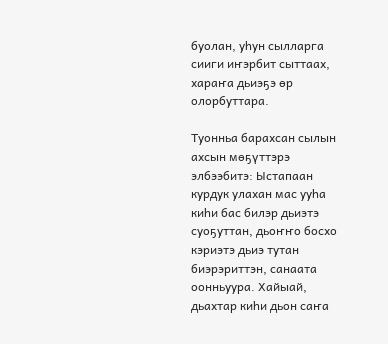буолан, уһун сылларга  сииги иҥэрбит сыттаах, хараҥа дьиэҕэ өр олорбуттара.

Туонньа барахсан сылын ахсын мөҕүттэрэ элбээбитэ: Ыстапаан курдук улахан мас ууһа киһи бас билэр дьиэтэ суоҕуттан, дьоҥҥо босхо кэриэтэ дьиэ тутан биэрэриттэн, санаата оонньуура. Хайыай, дьахтар киһи дьон саҥа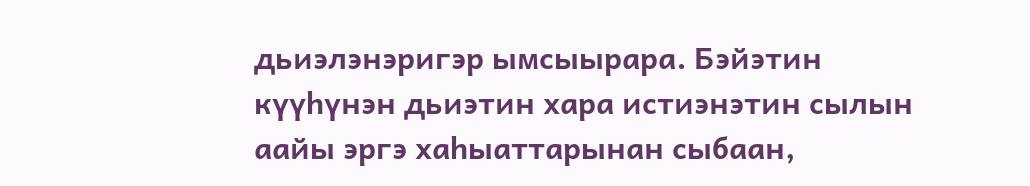дьиэлэнэригэр ымсыырара. Бэйэтин күүһүнэн дьиэтин хара истиэнэтин сылын аайы эргэ хаһыаттарынан сыбаан,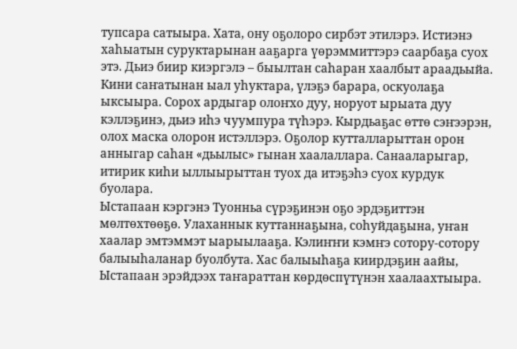тупсара сатыыра. Хата, ону оҕолоро сирбэт этилэрэ. Истиэнэ хаһыатын суруктарынан ааҕарга үөрэммиттэрэ саарбаҕа суох этэ. Дьиэ биир киэргэлэ – быылтан саһаран хаалбыт араадьыйа. Кини саҥатынан ыал уһуктара, үлэҕэ барара, оскуолаҕа ыксыыра. Сорох ардыгар олоҥхо дуу, норуот ырыата дуу кэллэҕинэ, дьиэ иһэ чуумпура түһэрэ. Кырдьаҕас өттө сэҥээрэн, олох маска олорон истэллэрэ. Оҕолор кутталларыттан орон анныгар саһан «дьылыс» гынан хаалаллара. Санааларыгар, итирик киһи ыллыырыттан туох да итэҕэһэ суох курдук буолара.
Ыстапаан кэргэнэ Туонньа сүрэҕинэн оҕо эрдэҕиттэн мөлтөхтөөҕө. Улаханнык куттаннаҕына, соһуйдаҕына, уҥан хаалар эмтэммэт ыарыылааҕа. Кэлиҥҥи кэмҥэ сотору-сотору балыыһаланар буолбута. Хас балыыһаҕа киирдэҕин аайы, Ыстапаан эрэйдээх таҥараттан көрдөспүтүнэн хаалаахтыыра.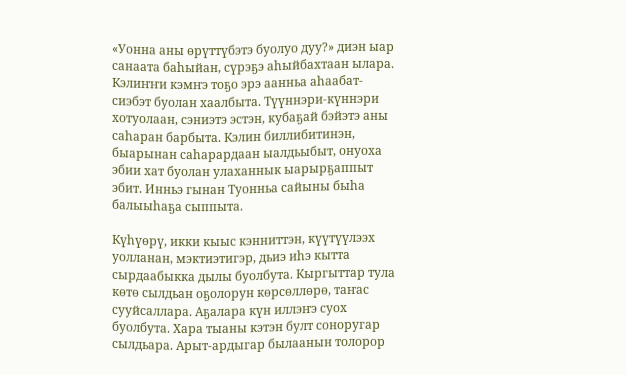«Уонна аны өрүттүбэтэ буолуо дуу?» диэн ыар санаата баһыйан, сүрэҕэ аһыйбахтаан ылара. Кэлиҥҥи кэмҥэ тоҕо эрэ аанньа аһаабат-сиэбэт буолан хаалбыта. Түүннэри-күннэри хотуолаан, сэниэтэ эстэн, кубаҕай бэйэтэ аны саһаран барбыта. Кэлин биллибитинэн, быарынан саһарардаан ыалдьыбыт, онуоха эбии хат буолан улаханнык ыарырҕаппыт эбит. Инньэ гынан Туонньа сайыны быһа балыыһаҕа сыппыта.

Күһүөрү, икки кыыс кэнниттэн, күүтүүлээх уолланан, мэктиэтигэр, дьиэ иһэ кытта сырдаабыкка дылы буолбута. Кыргыттар тула көтө сылдьан оҕолорун көрсөллөрө, таҥас сууйсаллара. Аҕалара күн иллэҥэ суох буолбута. Хара тыаны кэтэн булт соноругар сылдьара. Арыт-ардыгар былаанын толорор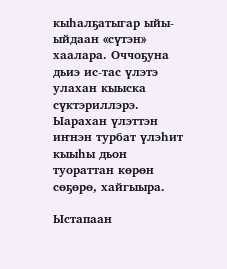кыһалҕатыгар ыйы-ыйдаан «сүтэн» хаалара. Оччоҕуна дьиэ ис-тас үлэтэ улахан кыыска сүктэриллэрэ. Ыарахан үлэттэн иҥнэн турбат үлэһит кыыһы дьон туораттан көрөн сөҕөрө, хайгыыра.

Ыстапаан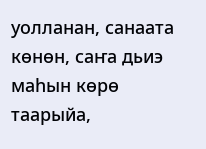уолланан, санаата көнөн, саҥа дьиэ маһын көрө таарыйа,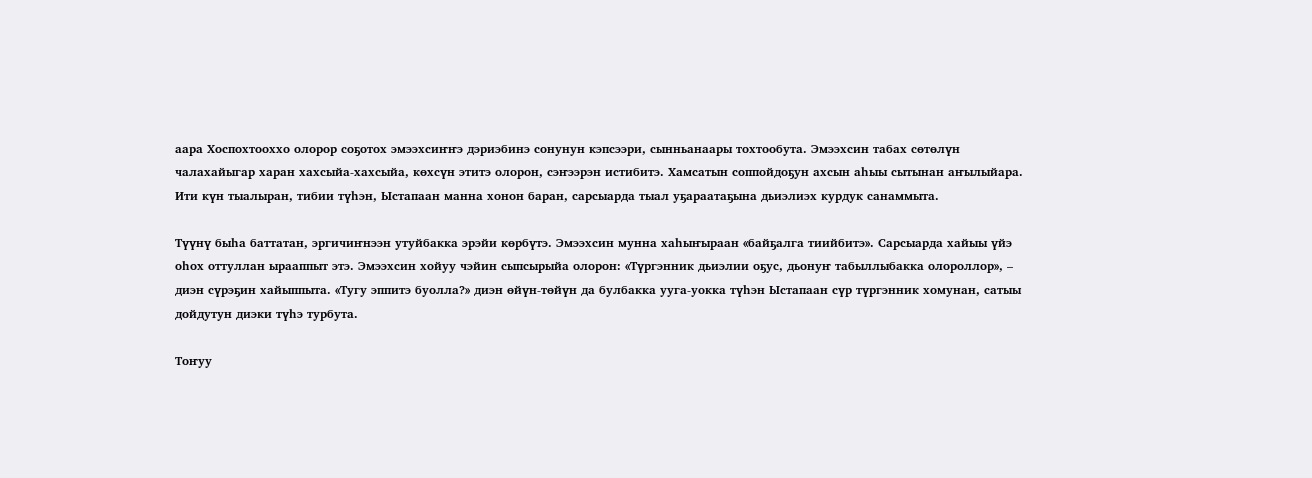аара Хоспохтооххо олорор соҕотох эмээхсиҥҥэ дэриэбинэ сонунун кэпсээри, сынньанаары тохтообута. Эмээхсин табах сөтөлүн чалахайыгар харан хахсыйа-хахсыйа, көхсүн этитэ олорон, сэҥээрэн истибитэ. Хамсатын соппойдоҕун ахсын аһыы сытынан аҥылыйара. Ити күн тыалыран, тибии түһэн, Ыстапаан манна хонон баран, сарсыарда тыал уҕараатаҕына дьиэлиэх курдук санаммыта.

Түүнү быһа баттатан, эргичиҥнээн утуйбакка эрэйи көрбүтэ. Эмээхсин мунна хаһыҥыраан «байҕалга тиийбитэ». Сарсыарда хайыы үйэ оһох оттуллан ырааппыт этэ. Эмээхсин хойуу чэйин сыпсырыйа олорон: «Түргэнник дьиэлии оҕус, дьонуҥ табыллыбакка олороллор», – диэн сүрэҕин хайыппыта. «Тугу эппитэ буолла?» диэн өйүн-төйүн да булбакка ууга-уокка түһэн Ыстапаан сүр түргэнник хомунан, сатыы дойдутун диэки түһэ турбута.

Тоҥуу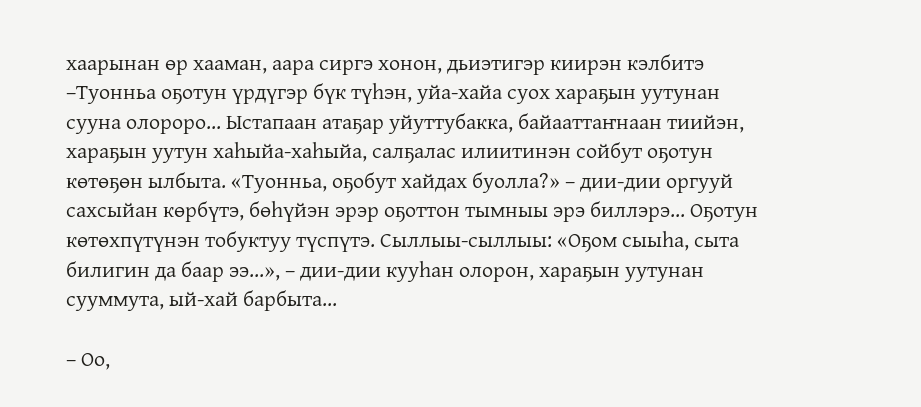хаарынан өр хааман, аара сиргэ хонон, дьиэтигэр киирэн кэлбитэ –Туонньа оҕотун үрдүгэр бүк түһэн, уйа-хайа суох хараҕын уутунан сууна олороро... Ыстапаан атаҕар уйуттубакка, байааттаҥнаан тиийэн, хараҕын уутун хаһыйа-хаһыйа, салҕалас илиитинэн сойбут оҕотун көтөҕөн ылбыта. «Туонньа, оҕобут хайдах буолла?» – дии-дии оргууй сахсыйан көрбүтэ, бөһүйэн эрэр оҕоттон тымныы эрэ биллэрэ... Оҕотун көтөхпүтүнэн тобуктуу түспүтэ. Сыллыы-сыллыы: «Оҕом сыыһа, сыта билигин да баар ээ...», – дии-дии кууһан олорон, хараҕын уутунан сууммута, ый-хай барбыта...

– Оо,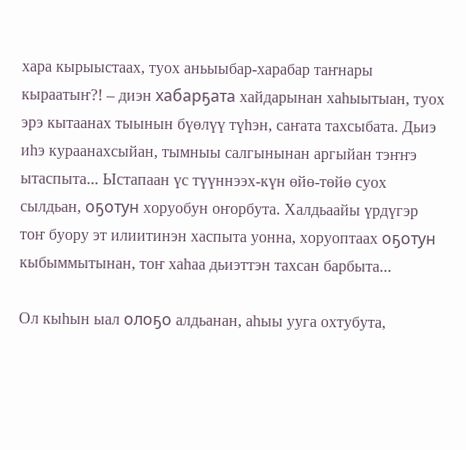хара кырыыстаах, туох аньыыбар-харабар таҥнары кыраатыҥ?! – диэн хабарҕата хайдарынан хаһыытыан, туох эрэ кытаанах тыынын бүөлүү түһэн, саҥата тахсыбата. Дьиэ иһэ кураанахсыйан, тымныы салгынынан аргыйан тэҥҥэ ытаспыта... Ыстапаан үс түүннээх-күн өйө-төйө суох сылдьан, оҕотун хоруобун оҥорбута. Халдьаайы үрдүгэр тоҥ буору эт илиитинэн хаспыта уонна, хоруоптаах оҕотун кыбыммытынан, тоҥ хаһаа дьиэттэн тахсан барбыта...

Ол кыһын ыал олоҕо алдьанан, аһыы ууга охтубута,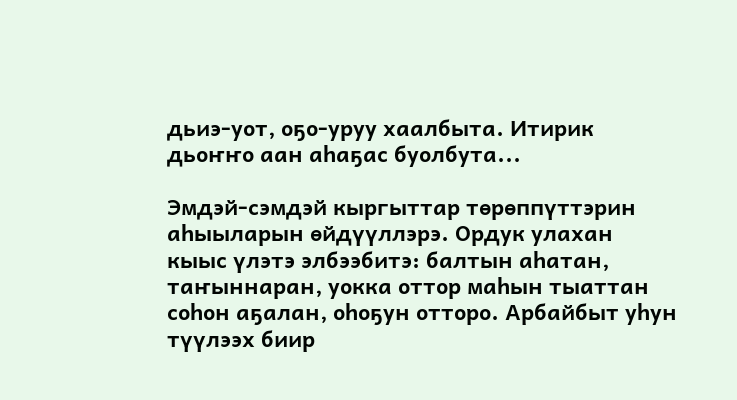дьиэ-уот, оҕо-уруу хаалбыта. Итирик дьоҥҥо аан аһаҕас буолбута...

Эмдэй-сэмдэй кыргыттар төрөппүттэрин аһыыларын өйдүүллэрэ. Ордук улахан кыыс үлэтэ элбээбитэ: балтын аһатан, таҥыннаран, уокка оттор маһын тыаттан соһон аҕалан, оһоҕун отторо. Арбайбыт уһун түүлээх биир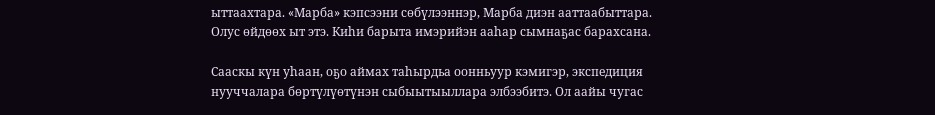ыттаахтара. «Марба» кэпсээни сөбүлээннэр, Марба диэн ааттаабыттара. Олус өйдөөх ыт этэ. Киһи барыта имэрийэн ааһар сымнаҕас барахсана.

Сааскы күн уһаан, оҕо аймах таһырдьа оонньуур кэмигэр, экспедиция нууччалара бөртүлүөтүнэн сыбыытыыллара элбээбитэ. Ол аайы чугас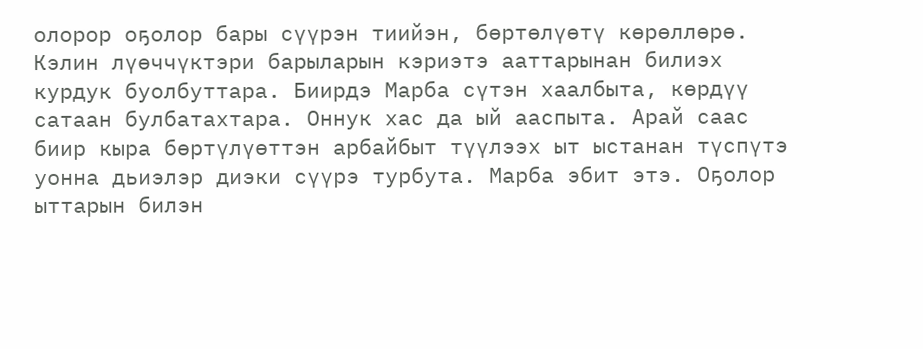олорор оҕолор бары сүүрэн тиийэн, бөртөлүөтү көрөллөрө. Кэлин лүөччүктэри барыларын кэриэтэ ааттарынан билиэх курдук буолбуттара. Биирдэ Марба сүтэн хаалбыта, көрдүү сатаан булбатахтара. Оннук хас да ый ааспыта. Арай саас биир кыра бөртүлүөттэн арбайбыт түүлээх ыт ыстанан түспүтэ уонна дьиэлэр диэки сүүрэ турбута. Марба эбит этэ. Оҕолор ыттарын билэн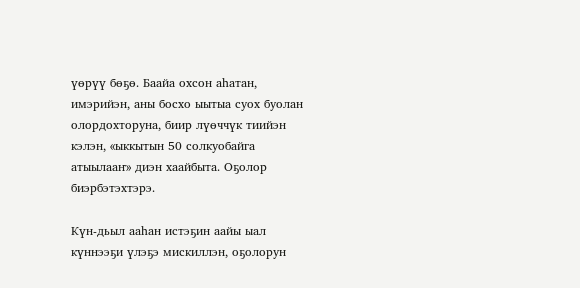үөрүү бөҕө. Баайа охсон аһатан, имэрийэн, аны босхо ыытыа суох буолан олордохторуна, биир лүөччүк тиийэн кэлэн, «ыккытын 50 солкуобайга атыылааҥ» диэн хаайбыта. Оҕолор биэрбэтэхтэрэ.

Күн-дьыл ааһан истэҕин аайы ыал күннээҕи үлэҕэ мискиллэн, оҕолорун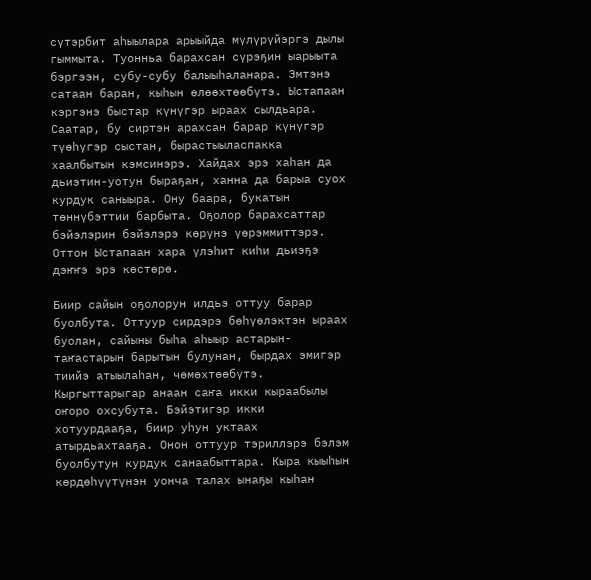сүтэрбит аһыылара арыыйда мүлүрүйэргэ дылы гыммыта. Туонньа барахсан сүрэҕин ыарыыта бэргээн, субу-субу балыыһаланара. Эмтэнэ сатаан баран, кыһын өлөөхтөөбүтэ. Ыстапаан кэргэнэ быстар күнүгэр ыраах сылдьара. Саатар, бу сиртэн арахсан барар күнүгэр түөһүгэр сыстан, бырастыыласпакка хаалбытын кэмсинэрэ. Хайдах эрэ хаһан да дьиэтин-уотун быраҕан, ханна да барыа суох курдук саныыра. Ону баара, букатын төннүбэттии барбыта. Оҕолор барахсаттар бэйэлэрин бэйэлэрэ көрүнэ үөрэммиттэрэ. Оттон Ыстапаан хара үлэһит киһи дьиэҕэ дэҥҥэ эрэ көстөрө.

Биир сайын оҕолорун илдьэ оттуу барар буолбута. Оттуур сирдэрэ бөһүөлэктэн ыраах буолан, сайыны быһа аһыыр астарын-таҥастарын барытын булунан, бырдах эмигэр тиийэ атыылаһан, чөмөхтөөбүтэ. Кыргыттарыгар анаан саҥа икки кыраабылы оҥоро охсубута. Бэйэтигэр икки хотуурдааҕа, биир уһун уктаах атырдьахтааҕа. Онон оттуур тэриллэрэ бэлэм буолбутун курдук санаабыттара. Кыра кыыһын көрдөһүүтүнэн уонча талах ынаҕы кыһан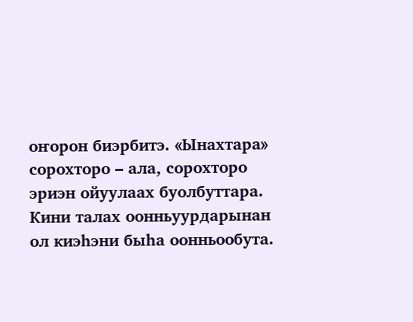оҥорон биэрбитэ. «Ынахтара» сорохторо – ала, сорохторо эриэн ойуулаах буолбуттара. Кини талах оонньуурдарынан ол киэһэни быһа оонньообута.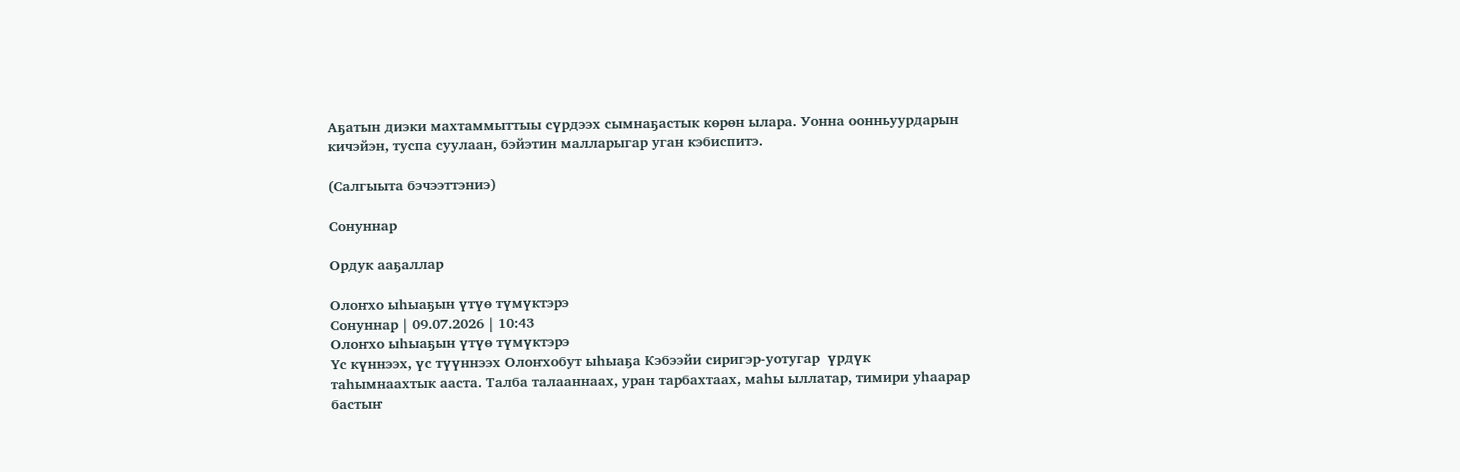Аҕатын диэки махтаммыттыы сүрдээх сымнаҕастык көрөн ылара. Уонна оонньуурдарын кичэйэн, туспа суулаан, бэйэтин малларыгар уган кэбиспитэ.

(Салгыыта бэчээттэниэ)

Сонуннар

Ордук ааҕаллар

Олоҥхо ыһыаҕын үтүө түмүктэрэ
Сонуннар | 09.07.2026 | 10:43
Олоҥхо ыһыаҕын үтүө түмүктэрэ
Үс күннээх, үс түүннээх Олоҥхобут ыһыаҕа Кэбээйи сиригэр-уотугар  үрдүк таһымнаахтык ааста. Талба талааннаах, уран тарбахтаах, маһы ыллатар, тимири уһаарар бастыҥ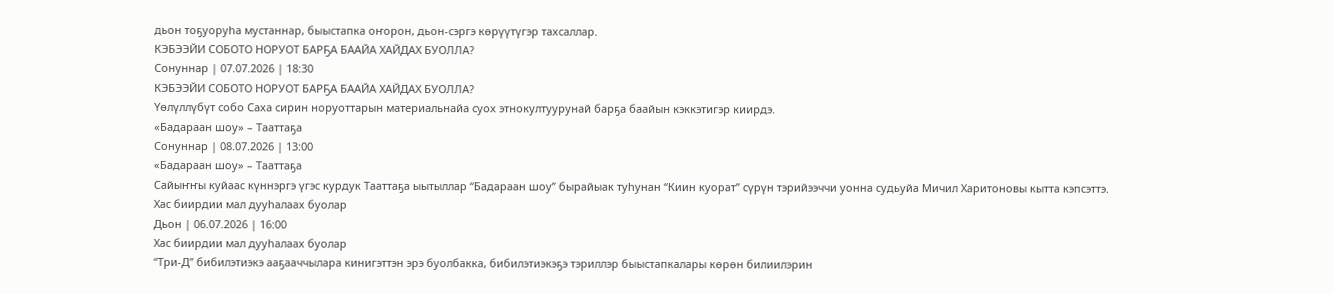дьон тоҕуоруһа мустаннар, быыстапка оҥорон, дьон-сэргэ көрүүтүгэр тахсаллар.
КЭБЭЭЙИ СОБОТО НОРУОТ БАРҔА БААЙА ХАЙДАХ БУОЛЛА?
Сонуннар | 07.07.2026 | 18:30
КЭБЭЭЙИ СОБОТО НОРУОТ БАРҔА БААЙА ХАЙДАХ БУОЛЛА?
Үөлүллүбүт собо Саха сирин норуоттарын материальнайа суох этнокултуурунай барҕа баайын кэккэтигэр киирдэ.
«Бадараан шоу» – Тааттаҕа
Сонуннар | 08.07.2026 | 13:00
«Бадараан шоу» – Тааттаҕа
Сайыҥҥы куйаас күннэргэ үгэс курдук Тааттаҕа ыытыллар “Бадараан шоу” бырайыак туһунан “Киин куорат” сүрүн тэрийээччи уонна судьуйа Мичил Харитоновы кытта кэпсэттэ.
Хас биирдии мал дууһалаах буолар
Дьон | 06.07.2026 | 16:00
Хас биирдии мал дууһалаах буолар
“Три-Д” бибилэтиэкэ ааҕааччылара кинигэттэн эрэ буолбакка, бибилэтиэкэҕэ тэриллэр быыстапкалары көрөн билиилэрин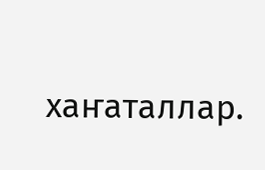хаҥаталлар.